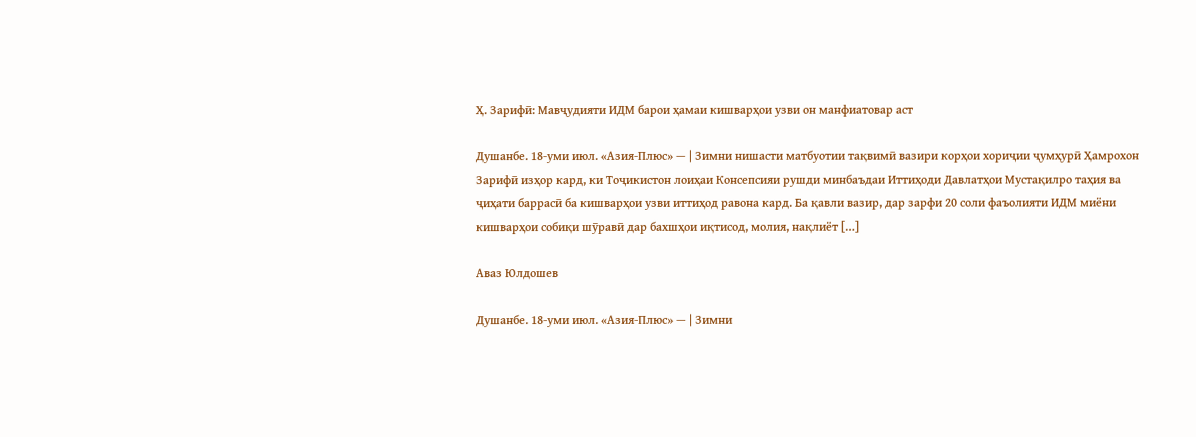Ҳ. Зарифӣ: Мавҷудияти ИДМ барои ҳамаи кишварҳои узви он манфиатовар аст

Душанбе. 18-уми июл. «Азия-Плюс» — | Зимни нишасти матбуотии тақвимӣ вазири корҳои хориҷии ҷумҳурӣ Ҳамрохон Зарифӣ изҳор кард, ки Тоҷикистон лоиҳаи Консепсияи рушди минбаъдаи Иттиҳоди Давлатҳои Мустақилро таҳия ва ҷиҳати баррасӣ ба кишварҳои узви иттиҳод равона кард. Ба қавли вазир, дар зарфи 20 соли фаъолияти ИДМ миёни кишварҳои собиқи шӯравӣ дар бахшҳои иқтисод, молия, нақлиёт […]

Аваз Юлдошев

Душанбе. 18-уми июл. «Азия-Плюс» — | Зимни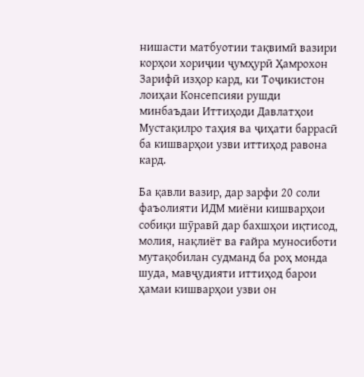нишасти матбуотии тақвимӣ вазири корҳои хориҷии ҷумҳурӣ Ҳамрохон Зарифӣ изҳор кард, ки Тоҷикистон лоиҳаи Консепсияи рушди минбаъдаи Иттиҳоди Давлатҳои Мустақилро таҳия ва ҷиҳати баррасӣ ба кишварҳои узви иттиҳод равона кард.

Ба қавли вазир, дар зарфи 20 соли фаъолияти ИДМ миёни кишварҳои собиқи шӯравӣ дар бахшҳои иқтисод, молия, нақлиёт ва ғайра муносиботи мутақобилан судманд ба роҳ монда шуда, мавҷудияти иттиҳод барои ҳамаи кишварҳои узви он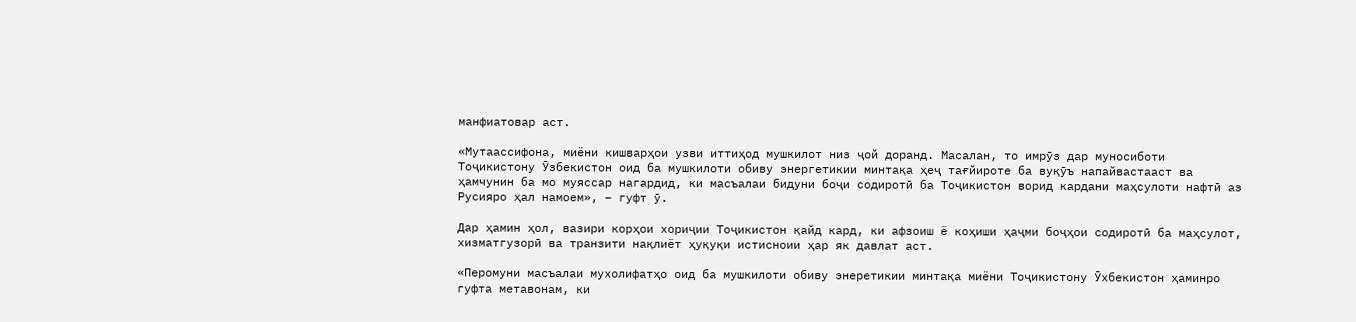манфиатовар аст.

«Мутаассифона, миёни кишварҳои узви иттиҳод мушкилот низ ҷой доранд. Масалан, то имрӯз дар муносиботи Тоҷикистону Ӯзбекистон оид ба мушкилоти обиву энергетикии минтақа ҳеҷ тағйироте ба вуқӯъ напайвастааст ва ҳамчунин ба мо муяссар нагардид, ки масъалаи бидуни боҷи содиротӣ ба Тоҷикистон ворид кардани маҳсулоти нафтӣ аз Русияро ҳал намоем», – гуфт ӯ.

Дар ҳамин ҳол, вазири корҳои хориҷии Тоҷикистон қайд кард, ки афзоиш ё коҳиши ҳаҷми боҷҳои содиротӣ ба маҳсулот, хизматгузорӣ ва транзити нақлиёт ҳуқуқи истисноии ҳар як давлат аст.

«Перомуни масъалаи мухолифатҳо оид ба мушкилоти обиву энеретикии минтақа миёни Тоҷикистону Ӯхбекистон ҳаминро гуфта метавонам, ки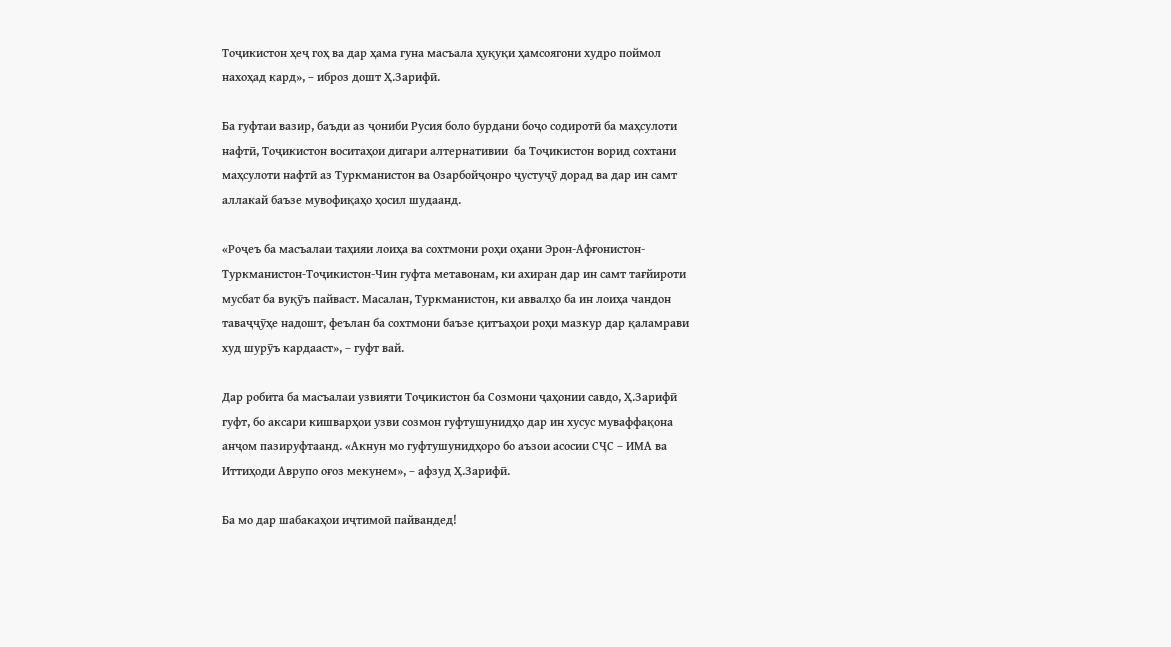Тоҷикистон ҳеҷ гоҳ ва дар ҳама гуна масъала ҳуқуқи ҳамсоягони худро поймол нахоҳад кард», – иброз дошт Ҳ.Зарифӣ.

Ба гуфтаи вазир, баъди аз ҷониби Русия боло бурдани боҷо содиротӣ ба маҳсулоти нафтӣ, Тоҷикистон воситаҳои дигари алтернативии  ба Тоҷикистон ворид сохтани маҳсулоти нафтӣ аз Туркманистон ва Озарбойҷонро ҷустуҷӯ дорад ва дар ин самт аллакай баъзе мувофиқаҳо ҳосил шудаанд.

«Роҷеъ ба масъалаи таҳияи лоиҳа ва сохтмони роҳи оҳани Эрон-Афғонистон-Туркманистон-Тоҷикистон-Чин гуфта метавонам, ки ахиран дар ин самт тағйироти мусбат ба вуқӯъ пайваст. Масалан, Туркманистон, ки аввалҳо ба ин лоиҳа чандон таваҷҷӯҳе надошт, феълан ба сохтмони баъзе қитъаҳои роҳи мазкур дар қаламрави худ шурӯъ кардааст», – гуфт вай.

Дар робита ба масъалаи узвияти Тоҷикистон ба Созмони ҷаҳонии савдо, Ҳ.Зарифӣ гуфт, бо аксари кишварҳои узви созмон гуфтушунидҳо дар ин хусус муваффақона анҷом пазируфтаанд. «Акнун мо гуфтушунидҳоро бо аъзои асосии СҶС – ИМА ва Иттиҳоди Аврупо оғоз мекунем», – афзуд Ҳ.Зарифӣ.

Ба мо дар шабакаҳои иҷтимоӣ пайвандед!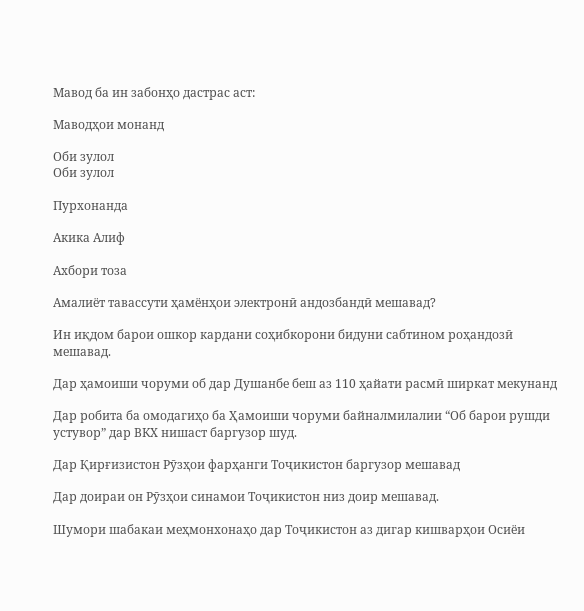Мавод ба ин забонҳо дастрас аст:

Маводҳои монанд

Оби зулол
Оби зулол

Пурхонанда

Акика Алиф

Ахбори тоза

Амалиёт тавассути ҳамёнҳои электронӣ андозбандӣ мешавад?

Ин иқдом барои ошкор кардани соҳибкорони бидуни сабтином роҳандозӣ мешавад.

Дар ҳамоиши чоруми об дар Душанбе беш аз 110 ҳайати расмӣ ширкат мекунанд

Дар робита ба омодагиҳо ба Ҳамоиши чоруми байналмилалии “Об барои рушди устувор” дар ВКХ нишаст баргузор шуд.

Дар Қирғизистон Рӯзҳои фарҳанги Тоҷикистон баргузор мешавад

Дар доираи он Рӯзҳои синамои Тоҷикистон низ доир мешавад.

Шумори шабакаи меҳмонхонаҳо дар Тоҷикистон аз дигар кишварҳои Осиёи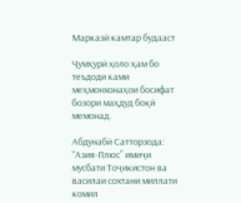Марказӣ камтар будааст

Ҷумҳурӣ ҳоло ҳам бо теъдоди ками меҳмонхонаҳои босифат бозори маҳдуд боқӣ мемонад.

Абдунабӣ Сатторзода: “Азия-Плюс” имиҷи мусбати Тоҷикистон ва василаи сохтани миллати комил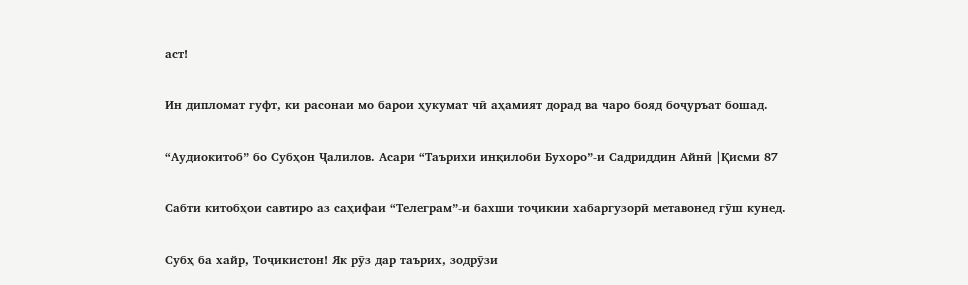аст!

Ин дипломат гуфт, ки расонаи мо барои ҳукумат чӣ аҳамият дорад ва чаро бояд боҷуръат бошад.

“Аудиокитоб” бо Субҳон Ҷалилов. Асари “Таърихи инқилоби Бухоро”-и Садриддин Айнӣ |Қисми 87

Cабти китобҳои савтиро аз саҳифаи “Телеграм”-и бахши тоҷикии хабаргузорӣ метавонед гӯш кунед.

Субҳ ба хайр, Тоҷикистон! Як рӯз дар таърих, зодрӯзи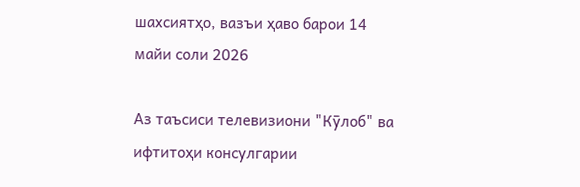шахсиятҳо, вазъи ҳаво барои 14 майи соли 2026

Аз таъсиси телевизиони "Кӯлоб" ва ифтитоҳи консулгарии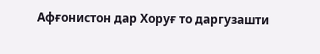Афғонистон дар Хоруғ то даргузашти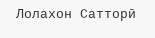Лолахон Сатторӣ